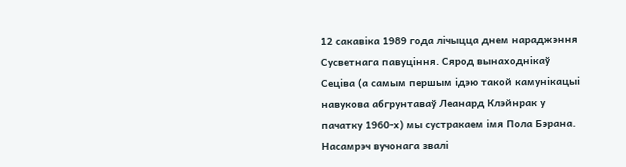12 сакавіка 1989 года лічыцца днем нараджэння Сусветнага павуціння. Сярод вынаходнікаў Сеціва (а самым першым ідэю такой камунiкацыі навукова абгрунтаваў Леанард Клэйнрак у пачатку 1960-х) мы сустракаем імя Пола Бэрана. Насамрэч вучонага звалі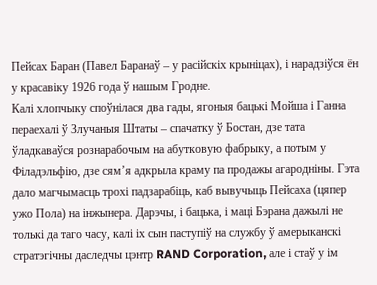Пейсах Баран (Павел Баранаў – у расійскіх крыніцах), і нарадзіўся ён у красавіку 1926 года ў нашым Гродне.
Калі хлопчыку споўнілася два гады, ягоныя бацькі Мойша і Ганна пераехалі ў Злучаныя Штаты – спачатку ў Бостан, дзе тата ўладкаваўся рознарабочым на абутковую фабрыку, а потым у Філадэльфію, дзе сям’я адкрыла краму па продажы агародніны. Гэта дало магчымасць трохі падзарабіць, каб вывучыць Пейсаха (цяпер ужо Пола) на інжынера. Дарэчы, і бацька, і маці Бэрана дажылі не толькі да таго часу, калі іх сын паступіў на службу ў амерыканскі стратэгічны даследчы цэнтр RAND Corporation, але і стаў у ім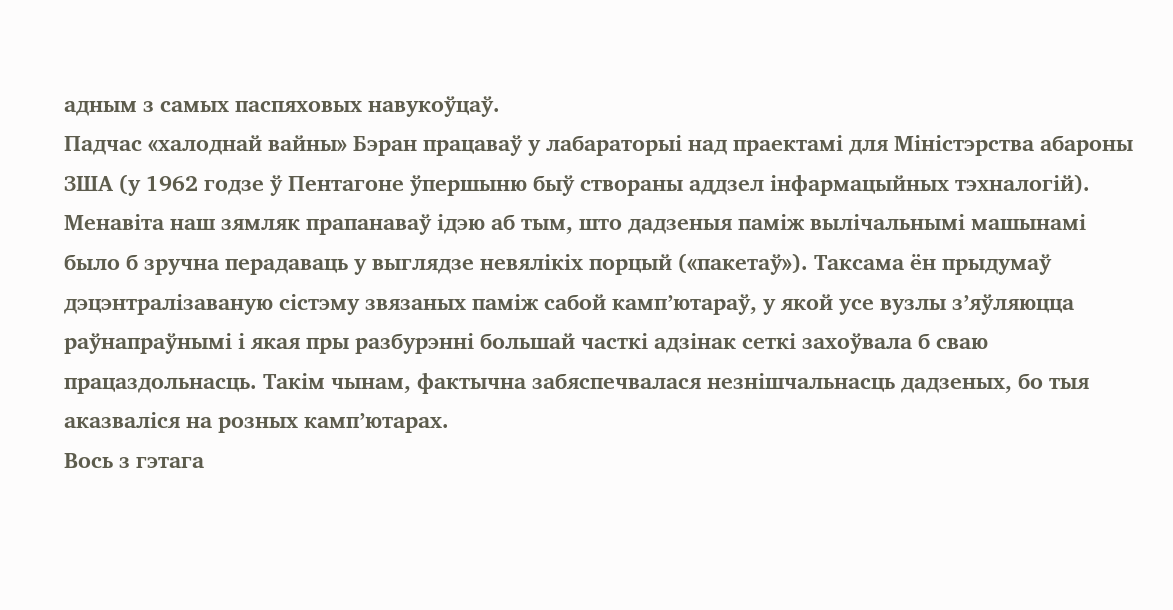адным з самых паспяховых навукоўцаў.
Падчас «халоднай вайны» Бэран працаваў у лабараторыі над праектамі для Міністэрства абароны ЗША (у 1962 годзе ў Пентагоне ўпершыню быў створаны аддзел інфармацыйных тэхналогій). Менавіта наш зямляк прапанаваў ідэю аб тым, што дадзеныя паміж вылічальнымі машынамі было б зручна перадаваць у выглядзе невялікіх порцый («пакетаў»). Таксама ён прыдумаў дэцэнтралізаваную сістэму звязаных паміж сабой камп’ютараў, у якой усе вузлы з’яўляюцца раўнапраўнымі і якая пры разбурэнні большай часткі адзінак сеткі захоўвала б сваю працаздольнасць. Такім чынам, фактычна забяспечвалася незнішчальнасць дадзеных, бо тыя аказваліся на розных камп’ютарах.
Вось з гэтага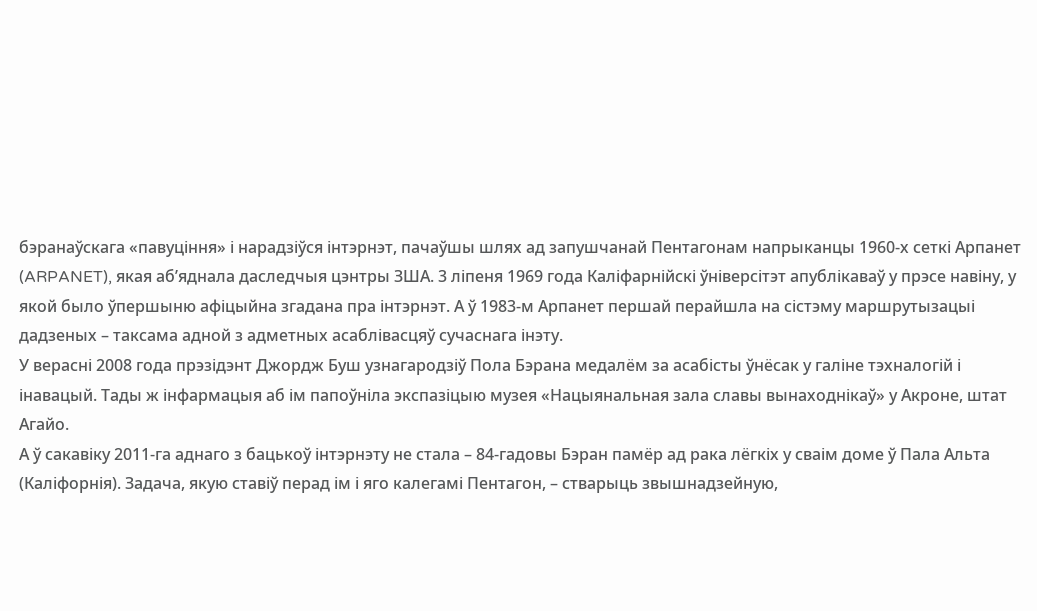бэранаўскага «павуціння» і нарадзіўся інтэрнэт, пачаўшы шлях ад запушчанай Пентагонам напрыканцы 1960-х сеткі Арпанет (ARPANET), якая аб’яднала даследчыя цэнтры ЗША. 3 ліпеня 1969 года Каліфарнійскі ўніверсітэт апублікаваў у прэсе навіну, у якой было ўпершыню афіцыйна згадана пра інтэрнэт. А ў 1983-м Арпанет першай перайшла на сістэму маршрутызацыі дадзеных – таксама адной з адметных асаблівасцяў сучаснага інэту.
У верасні 2008 года прэзідэнт Джордж Буш узнагародзіў Пола Бэрана медалём за асабісты ўнёсак у галіне тэхналогій і інавацый. Тады ж інфармацыя аб ім папоўніла экспазіцыю музея «Нацыянальная зала славы вынаходнікаў» у Акроне, штат Агайо.
А ў сакавіку 2011-га аднаго з бацькоў інтэрнэту не стала – 84-гадовы Бэран памёр ад рака лёгкіх у сваім доме ў Пала Альта (Каліфорнія). Задача, якую ставіў перад ім і яго калегамі Пентагон, – стварыць звышнадзейную,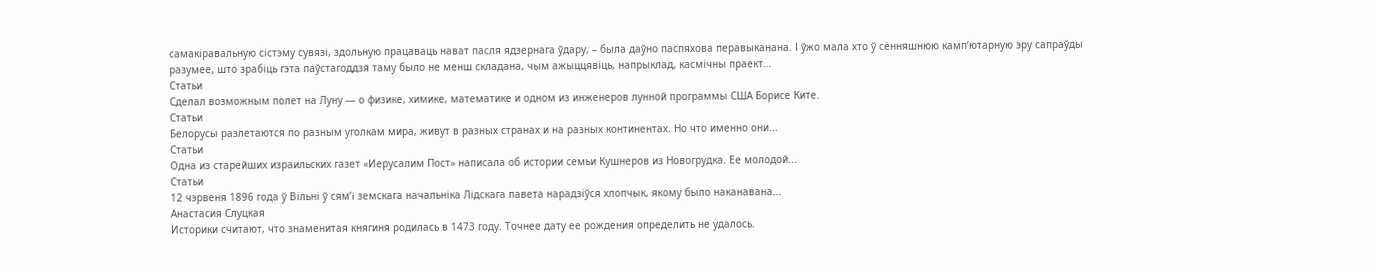самакіравальную сістэму сувязі, здольную працаваць нават пасля ядзернага ўдару, – была даўно паспяхова перавыканана. І ўжо мала хто ў сённяшнюю камп’ютарную эру сапраўды разумее, што зрабіць гэта паўстагоддзя таму было не менш складана, чым ажыццявіць, напрыклад, касмічны праект…
Статьи
Сделал возможным полет на Луну — о физике, химике, математике и одном из инженеров лунной программы США Борисе Ките.
Статьи
Белорусы разлетаются по разным уголкам мира, живут в разных странах и на разных континентах. Но что именно они...
Статьи
Одна из старейших израильских газет «Иерусалим Пост» написала об истории семьи Кушнеров из Новогрудка. Ее молодой...
Статьи
12 чэрвеня 1896 года ў Вiльнi ў сям’i земскага начальнiка Лiдскага павета нарадзiўся хлопчык, якому было наканавана...
Анастасия Слуцкая
Историки считают, что знаменитая княгиня родилась в 1473 году. Точнее дату ее рождения определить не удалось.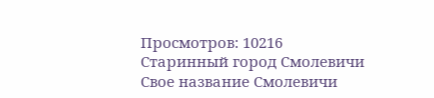Просмотров: 10216
Старинный город Смолевичи
Свое название Смолевичи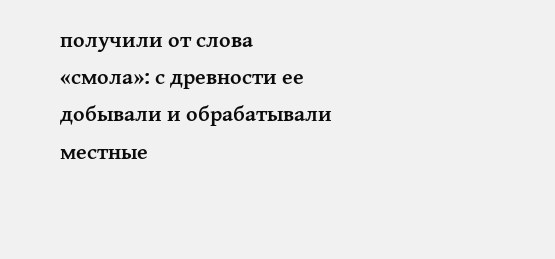получили от слова «смола»: с древности ее добывали и обрабатывали местные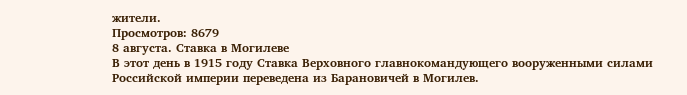жители.
Просмотров: 8679
8 августа. Ставка в Могилеве
В этот день в 1915 году Ставка Верховного главнокомандующего вооруженными силами Российской империи переведена из Барановичей в Могилев.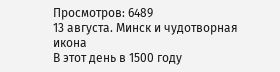Просмотров: 6489
13 августа. Минск и чудотворная икона
В этот день в 1500 году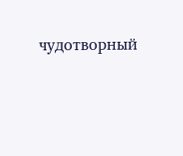чудотворный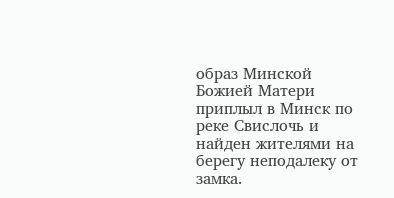образ Минской Божией Матери приплыл в Минск по реке Свислочь и найден жителями на берегу неподалеку от замка.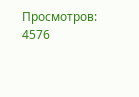Просмотров: 4576